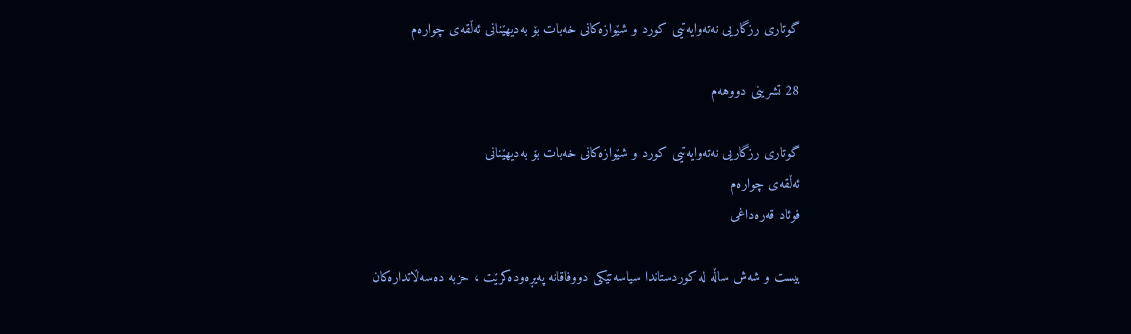گوتاری رزگاریی نەتەوایەتیی کورد و شێوازەکانی خەبات بۆ بەدیھێنانی ئەڵقەی چوارەم

28 تشرینی دووهەم

گوتاری رزگاریی نەتەوایەتیی کورد و شێوازەکانی خەبات بۆ بەدیھێنانی
ئەڵقەی چوارەم
فوئاد قەرەداغی

بیست و شەش ساڵە لە کوردستاندا سیاسەتێکی دووفاقانە پەیڕەودەکرێت ، حزبە دەسەڵاتدارەکان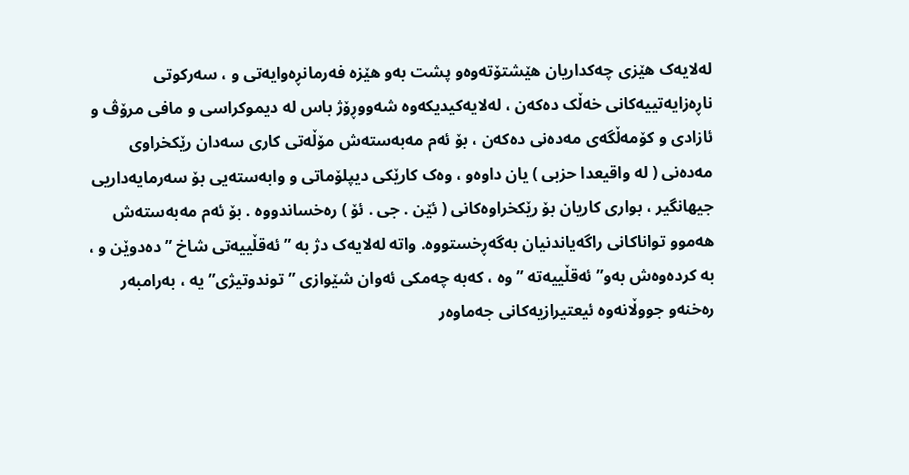لەلایەک ھێزی چەکداریان ھێشتۆتەوەو پشت بەو ھێزە فەرمانڕەوایەتی و ، سەرکوتی ناڕەزایەتییەکانی خەڵک دەکەن ، لەلایەکیدیکەوە شەووڕۆژ باس لە دیموکراسی و مافی مرۆڤ و ئازادی و کۆمەڵگەی مەدەنی دەکەن ، بۆ ئەم مەبەستەش مۆڵەتی کاری سەدان رێکخراوی مەدەنی ( لە واقیعدا حزبی ) یان داوەو ، وەک کارێکی دیپلۆماتی و وابەستەیی بۆ سەرمایەداریی جیھانگیر ، بواری کاریان بۆ رێکخراوەکانی ( ئێن . جی . ئۆ ) رەخساندووە . بۆ ئەم مەبەستەش ھەموو تواناکانی راگەیاندنیان بەگەڕخستووە. واتە لەلایەک دژ بە ” ئەقڵییەتی شاخ ” دەدوێن و ، بە کردەوەش بەو” ئەقڵییەتە ” وە ، کەبە چەمکی ئەوان شێوازی ” توندوتیژی” یە ، بەرامبەر رەخنەو جووڵانەوە ئیعتیرازیەکانی جەماوەر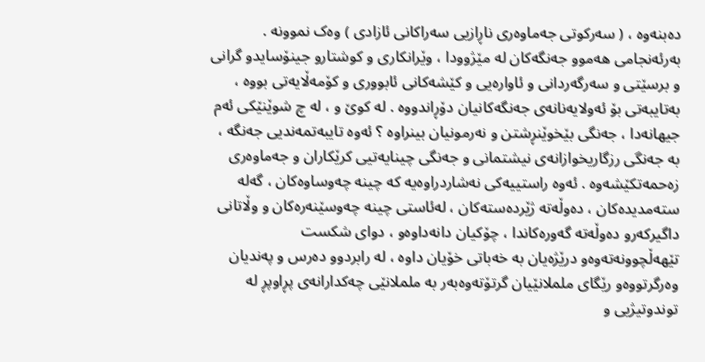دەبنەوە ، ( سەرکوتی جەماوەری ناڕازیی سەراکانی ئازادی ) وەک نموونە .
بەرئەنجامی ھەموو جەنگەکان لە مێژوودا ، وێرانکاری و کوشتارو جینۆسایدو گرانی و برسێتی و سەرگەردانی و ئاوارەیی و کێشەکانی ئابووری و کۆمەڵایەتی بووە ، بەتایبەتی بۆ ئەولایەنانەی جەنگەکانیان دۆڕاندووە . لە کوێ و ، لە چ شوێنێکی ئەم جیھانەدا ، جەنگی بێخوێنڕشتن و نەرمونیان بینراوە ؟ ئەوە تایبەتمەندیی جەنگە ، بە جەنگی رزگاریخوازانەی نیشتمانی و جەنگی چینایەتیی کرێکاران و جەماوەری زەحمەتکێشەوە . ئەوە راستییەکی نەشاردراوەیە کە چینە چەوساوەکان ، گەلە ستەمدیدەکان ، دەوڵەتە ژێردەستەکان ، لەئاستی چینە چەوسێنەرەکان و وڵاتانی داگیرکەرو دەوڵەتە گەورەکاندا ، چۆکیان دانەداوەو ، دوای شکست تێھەڵچوونەتەوەو درێژەیان بە خەباتی خۆیان داوە ، لە رابردوو دەرس و پەندیان وەرگرتووەو رێگای ململانێیان گرتۆتەوەبەر بە ململانێی چەکدارانەی پڕاوپڕ لە توندوتیژیی و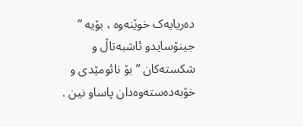دەریایەک خوێنەوە ، بۆیە ” جینۆسایدو ئاشبەتاڵ و شکستەکان ” بۆ نائومێدی و خۆبەدەستەوەدان پاساو نین .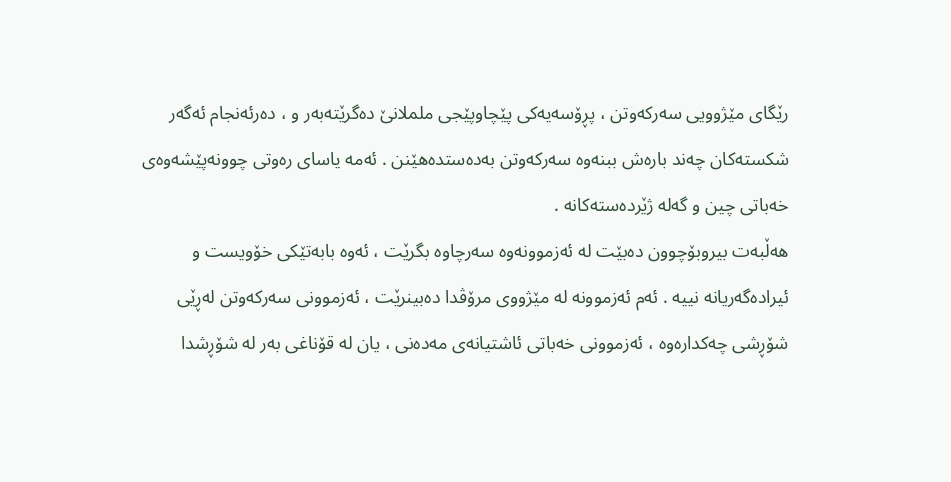رێگای مێژوویی سەرکەوتن ، پڕۆسەیەکی پێچاوپێجی ململانێ دەگرێتەبەر و ، دەرئەنجام ئەگەر شکستەکان چەند بارەش ببنەوە سەرکەوتن بەدەستدەھێنن . ئەمە یاسای رەوتی چوونەپێشەوەی خەباتی چین و گەلە ژێردەستەکانە .
ھەڵبەت بیروبۆچوون دەبێت لە ئەزموونەوە سەرچاوە بگرێت ، ئەوە بابەتێکی خۆویست و ئیرادەگەریانە نییە . ئەم ئەزموونە لە مێژووی مرۆڤدا دەبینرێت ، ئەزموونی سەرکەوتن لەڕێی شۆڕشی چەکدارەوە ، ئەزموونی خەباتی ئاشتیانەی مەدەنی ، یان لە قۆناغی بەر لە شۆڕشدا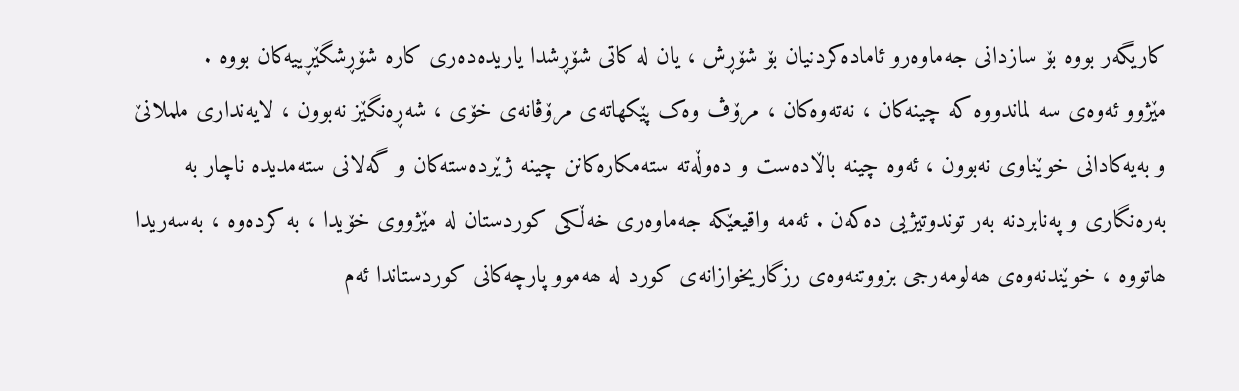کاریگەر بووە بۆ سازدانی جەماوەرو ئامادەکردنیان بۆ شۆڕش ، یان لە کاتی شۆڕشدا یاریدەدەری کارە شۆڕشگێڕییەکان بووە .
مێژوو ئەوەی سە لماندووە کە چینەکان ، نەتەوەکان ، مرۆڤ وەک پێکھاتەی مرۆڤانەی خۆی ، شەڕەنگێز نەبوون ، لایەنداری ململانێ و بەیەکادانی خوێناوی نەبوون ، ئەوە چینە باڵادەست و دەوڵەتە ستەمکارەکانن چینە ژێردەستەکان و گەلانی ستەمدیدە ناچار بە بەرەنگاری و پەنابردنە بەر توندوتیژیی دەکەن . ئەمە واقیعێکە جەماوەری خەڵکی کوردستان لە مێژووی خۆیدا ، بە کردەوە ، بەسەریدا ھاتووە ، خوێندنەوەی ھەلومەرجی بزووتنەوەی رزگاریخوازانەی کورد لە ھەموو پارچەکانی کوردستاندا ئەم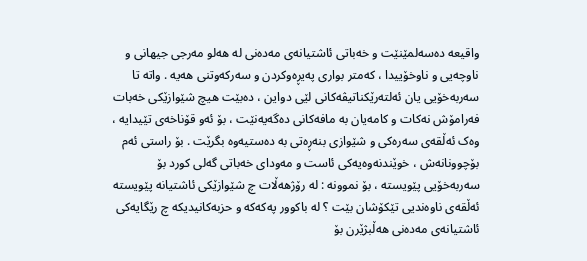واقیعە دەسەلمێنێت و خەباتی ئاشتیانەی مەدەنی لە ھەلو مەرجی جیھانی و ناوچەیی و ناوخۆییدا ، کەمتر بواری پەیڕەوکردن و سەرکەوتنی ھەیە . واتە تا سەربەخۆیی یان ئەلتەرێکناتیڤەکانی لێی دواین ، دەبێت ھیچ شێوازێکی خەبات فەرامۆش نەکات و کامەیان بە مافەکانی دەگەیەنێت ، بۆ ئەو قۆناخەی تێیدایە ، وەک ئەڵقەی سەرەکی و شێوازی بنەڕەتی بە دەستیەوە بگرێت . بۆ راستی ئەم بۆچوونانەش ، خوێندنەوەیەکی ئاست و مەودای خەباتی گەلی کورد بۆ سەربەخۆیی پێویستە ، بۆ نموونە : لە رۆژھەڵات چ شێوازێکی ئاشتیانە پێویستە ئەڵقەی ناوەندیی تێکۆشان بێت ؟ لە باکوور پەکەکە و حزبەکانیدیکە چ رێگایەکی ئاشتیانەی مەدەنی ھەڵبژێرن بۆ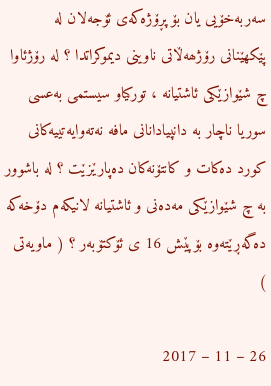سەربەخۆیی یان بۆ پڕۆژەکەی ئۆجەلان لە پێکھێنانی رۆژھەڵاتی ناوینی دیموکراتدا ؟ لە رۆژئاوا چ شێوازێکی ئاشتیانە ، تورکیاو سیستمی بەعسی سوریا ناچار بە دانپیادانانی مافە نەتەوایەتییەکانی کورد دەکات و کانتۆنەکان دەپارێزێت ؟ لە باشوور بە چ شێوازێکی مەدەنی و ئاشتیانە لانیکەم دۆخەکە دەگەڕێتەوە بۆپێش 16 ی ئۆکتۆبەر ؟ ( ماویەتی )

26 – 11 – 2017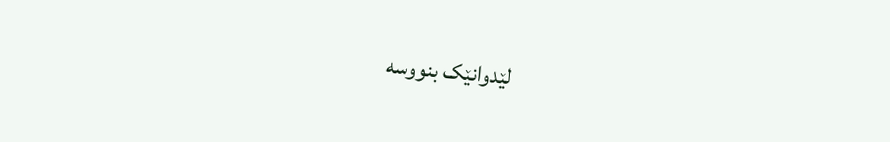لێدوانێک بنووسە